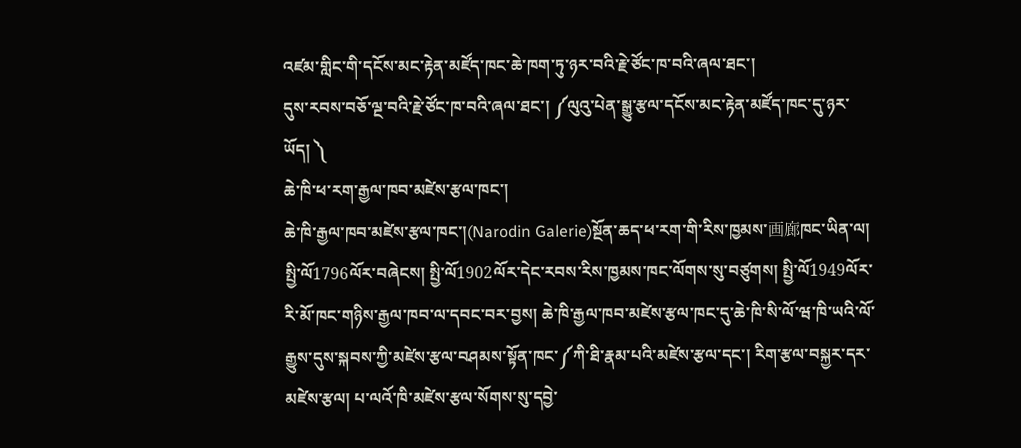འཛམ་གླིང་གི་དངོས་མང་རྟེན་མཛོད་ཁང་ཆེ་ཁག་ཏུ་ཉར་བའི་རྗེ་ཙོང་ཁ་བའི་ཞལ་ཐང་།
དུས་རབས་བཅོ་ལྔ་བའི་རྗེ་ཙོང་ཁ་བའི་ཞལ་ཐང་། ༼ལུའུ་པེན་སྒྱུ་རྩལ་དངོས་མང་རྟེན་མཛོད་ཁང་དུ་ཉར་ཡོད། ༽
ཆེ་ཁི་ཕ་རག་རྒྱལ་ཁབ་མཛེས་རྩལ་ཁང་།
ཆེ་ཁི་རྒྱལ་ཁབ་མཛེས་རྩལ་ཁང་།(Narodin Galerie)སྔོན་ཆད་ཕ་རག་གི་རིས་ཁྱམས་画廊ཁང་ཡིན་ལ། སྤྱི་ལོ1796ལོར་བཞེངས། སྤྱི་ལོ1902ལོར་དེང་རབས་རིས་ཁྱམས་ཁང་ལོགས་སུ་བཙུགས། སྤྱི་ལོ1949ལོར་རི་མོ་ཁང་གཉིས་རྒྱལ་ཁབ་ལ་དབང་བར་བྱས། ཆེ་ཁི་རྒྱལ་ཁབ་མཛེས་རྩལ་ཁང་དུ་ཆེ་ཁི་སི་ལོ་ཝ་ཁི་ཡའི་ལོ་རྒྱུས་དུས་སྐབས་ཀྱི་མཛེས་རྩལ་བཤམས་སྟོན་ཁང་༼ཀི་ཐི་རྣམ་པའི་མཛེས་རྩལ་དང་། རིག་རྩལ་བསྐྱར་དར་མཛེས་རྩལ། པ་ལའོ་ཁི་མཛེས་རྩལ་སོགས་སུ་དབྱེ་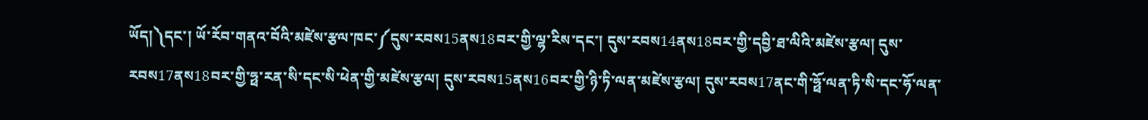ཡོད།༽དང་། ཡོ་རོབ་གནའ་བོའི་མཛེས་རྩལ་ཁང་༼དུས་རབས15ནས18བར་གྱི་ལྷ་རིས་དང་། དུས་རབས14ནས18བར་གྱི་དབྱི་ཐ་ལིའི་མཛེས་རྩལ། དུས་རབས17ནས18བར་གྱི་ཧྥ་རན་སི་དང་སི་ཕེན་གྱི་མཛེས་རྩལ། དུས་རབས15ནས16བར་གྱི་ཉི་ཏི་ལན་མཛེས་རྩལ། དུས་རབས17ནང་གི་ཧྥོ་ལན་ཏི་སི་དང་ཧོ་ལན་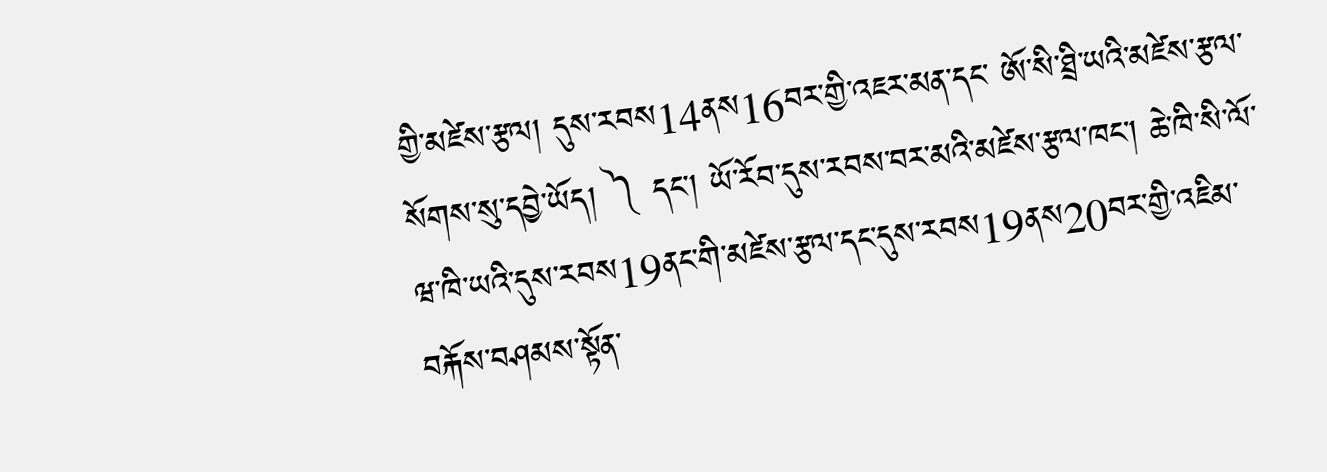གྱི་མཛེས་རྩལ། དུས་རབས14ནས16བར་གྱི་འཇར་མན་དང་ ཨོ་སི་ཐྲི་ཡའི་མཛེས་རྩལ་སོགས་སུ་དབྱེ་ཡོད། ༽ དང་། ཡོ་རོབ་དུས་རབས་བར་མའི་མཛེས་རྩལ་ཁང་། ཆེ་ཁི་སི་ལོ་ཝ་ཁི་ཡའི་དུས་རབས19ནང་གི་མཛེས་རྩལ་དང་དུས་རབས19ནས20བར་གྱི་འཇིམ་བརྐོས་བཤམས་སྟོན་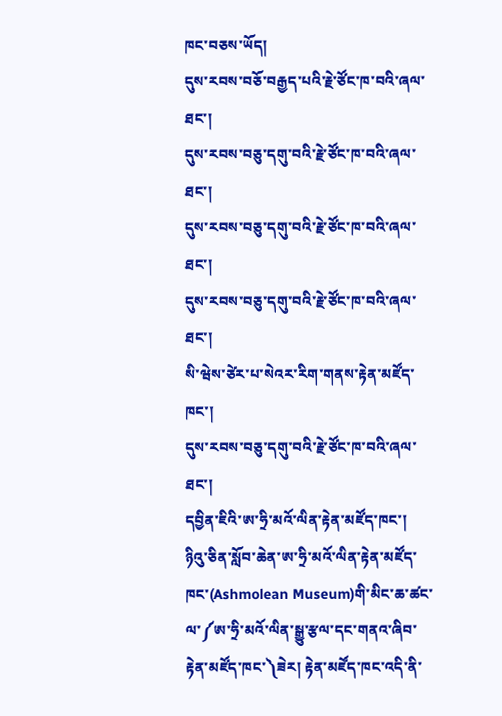ཁང་བཅས་ཡོད།
དུས་རབས་བཅོ་བརྒྱད་པའི་རྗེ་ཙོང་ཁ་བའི་ཞལ་ཐང་།
དུས་རབས་བཅུ་དགུ་བའི་རྗེ་ཙོང་ཁ་བའི་ཞལ་ཐང་།
དུས་རབས་བཅུ་དགུ་བའི་རྗེ་ཙོང་ཁ་བའི་ཞལ་ཐང་།
དུས་རབས་བཅུ་དགུ་བའི་རྗེ་ཙོང་ཁ་བའི་ཞལ་ཐང་།
སི་ཝེས་ཙེར་པ་སེའར་རིག་གནས་རྟེན་མཛོད་ཁང་།
དུས་རབས་བཅུ་དགུ་བའི་རྗེ་ཙོང་ཁ་བའི་ཞལ་ཐང་།
དབྱིན་ཇིའི་ཨ་ཧྲི་མའོ་ལིན་རྟེན་མཛོད་ཁང་།
ཉིའུ་ཅིན་སློབ་ཆེན་ཨ་ཧྲི་མའོ་ལིན་རྟེན་མཛོད་ཁང་(Ashmolean Museum)གི་མིང་ཆ་ཚང་ལ་༼ཨ་ཧྲི་མའོ་ལིན་སྒྱུ་རྩལ་དང་གནའ་ཞིབ་རྟེན་མཛོད་ཁང་༽ཟེར། རྟེན་མཛོད་ཁང་འདི་ནི་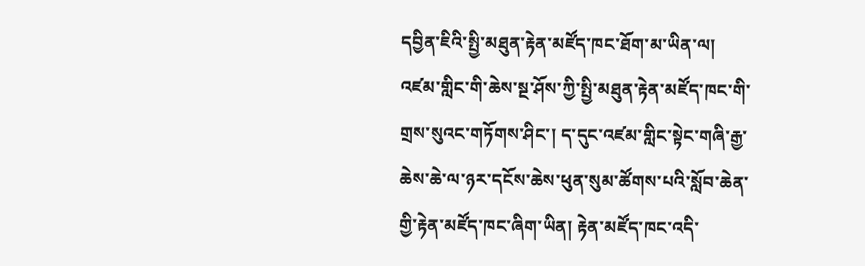དབྱིན་ཇིའི་སྤྱི་མཐུན་རྟེན་མཛོད་ཁང་ཐོག་མ་ཡིན་ལ། འཛམ་གླིང་གི་ཆེས་སྔ་ཤོས་ཀྱི་སྤྱི་མཐུན་རྟེན་མཛོད་ཁང་གི་གྲས་སུའང་གཏོགས་ཤིང་། ད་དུང་འཛམ་གླིང་སྟེང་གཞི་རྒྱ་ཆེས་ཆེ་ལ་ཉར་དངོས་ཆེས་ཕུན་སུམ་ཚོགས་པའི་སློབ་ཆེན་གྱི་རྟེན་མཛོད་ཁང་ཞིག་ཡིན། རྟེན་མཛོད་ཁང་འདི་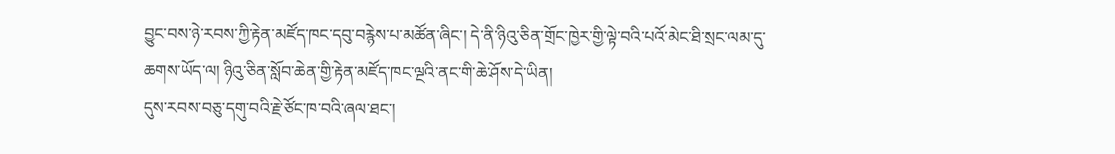བྱུང་བས་ཉེ་རབས་ཀྱི་རྟེན་མཛོད་ཁང་དབུ་བརྙེས་པ་མཚོན་ཞིང་། དེ་ནི་ཉིའུ་ཅིན་གྲོང་ཁྱེར་གྱི་ལྟེ་བའི་པའོ་མེང་ཐི་སྲང་ལམ་དུ་ཆགས་ཡོད་ལ། ཉིའུ་ཅིན་སློབ་ཆེན་གྱི་རྟེན་མཛོད་ཁང་ལྔའི་ནང་གི་ཆེ་ཤོས་དེ་ཡིན།
དུས་རབས་བཅུ་དགུ་བའི་རྗེ་ཙོང་ཁ་བའི་ཞལ་ཐང་།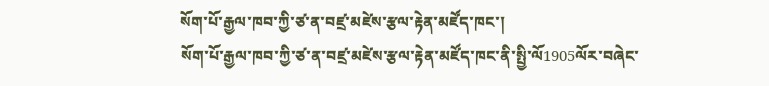སོག་པོ་རྒྱལ་ཁབ་ཀྱི་ཙ་ན་བཛྲ་མཛེས་རྩལ་རྟེན་མཛོད་ཁང་།
སོག་པོ་རྒྱལ་ཁབ་ཀྱི་ཙ་ན་བཛྲ་མཛེས་རྩལ་རྟེན་མཛོད་ཁང་ནི་སྤྱི་ལོ1905ལོར་བཞེང་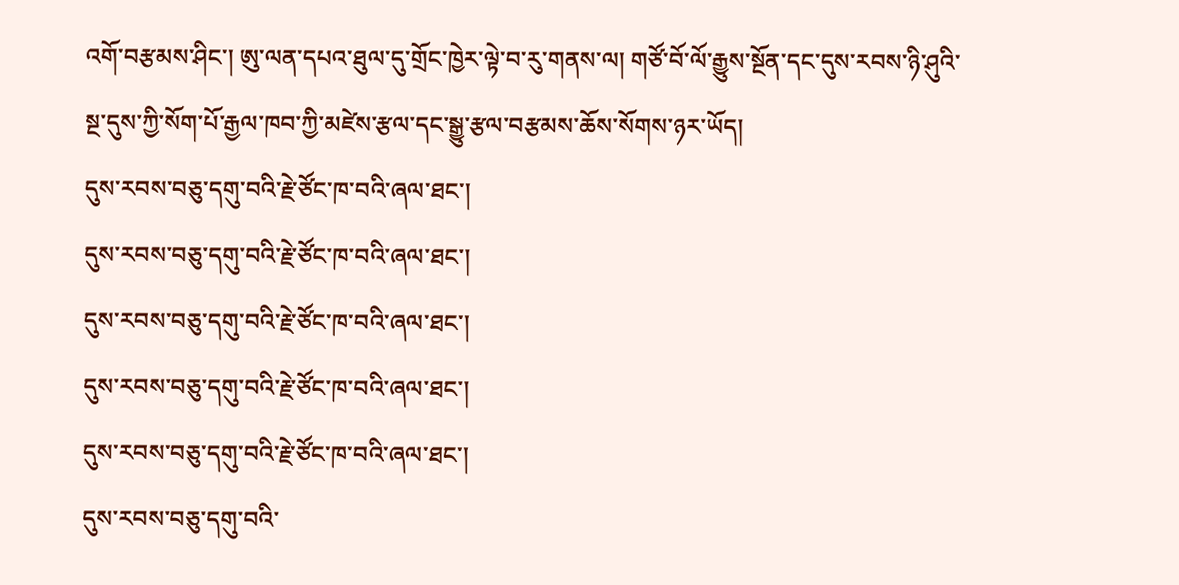འགོ་བརྩམས་ཤིང་། ཨུ་ལན་དཔའ་ཐུལ་དུ་གྲོང་ཁྱེར་ལྟེ་བ་རུ་གནས་ལ། གཙོ་བོ་ལོ་རྒྱུས་སྔོན་དང་དུས་རབས་ཉི་ཤུའི་སྔ་དུས་ཀྱི་སོག་པོ་རྒྱལ་ཁབ་ཀྱི་མཛེས་རྩལ་དང་སྒྱུ་རྩལ་བརྩམས་ཆོས་སོགས་ཉར་ཡོད།
དུས་རབས་བཅུ་དགུ་བའི་རྗེ་ཙོང་ཁ་བའི་ཞལ་ཐང་།
དུས་རབས་བཅུ་དགུ་བའི་རྗེ་ཙོང་ཁ་བའི་ཞལ་ཐང་།
དུས་རབས་བཅུ་དགུ་བའི་རྗེ་ཙོང་ཁ་བའི་ཞལ་ཐང་།
དུས་རབས་བཅུ་དགུ་བའི་རྗེ་ཙོང་ཁ་བའི་ཞལ་ཐང་།
དུས་རབས་བཅུ་དགུ་བའི་རྗེ་ཙོང་ཁ་བའི་ཞལ་ཐང་།
དུས་རབས་བཅུ་དགུ་བའི་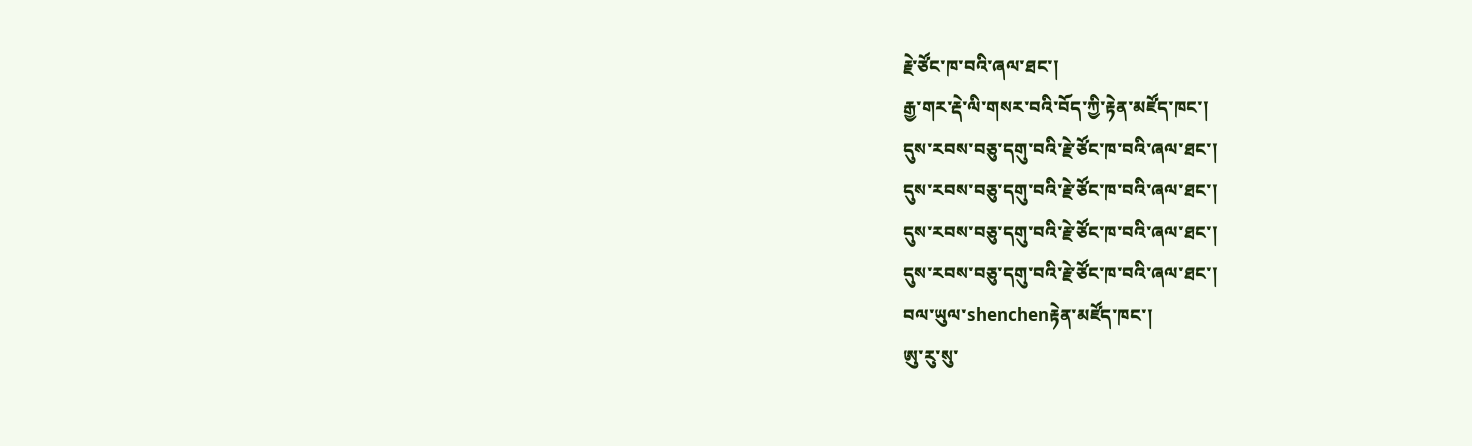རྗེ་ཙོང་ཁ་བའི་ཞལ་ཐང་།
རྒྱ་གར་རྡེ་ལི་གསར་བའི་བོད་ཀྱི་རྟེན་མཛོད་ཁང་།
དུས་རབས་བཅུ་དགུ་བའི་རྗེ་ཙོང་ཁ་བའི་ཞལ་ཐང་།
དུས་རབས་བཅུ་དགུ་བའི་རྗེ་ཙོང་ཁ་བའི་ཞལ་ཐང་།
དུས་རབས་བཅུ་དགུ་བའི་རྗེ་ཙོང་ཁ་བའི་ཞལ་ཐང་།
དུས་རབས་བཅུ་དགུ་བའི་རྗེ་ཙོང་ཁ་བའི་ཞལ་ཐང་།
བལ་ཡུལ་shenchenརྟེན་མཛོད་ཁང་།
ཨུ་རུ་སུ་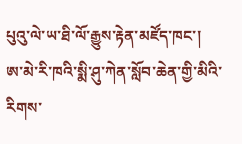པུའུ་ལེ་ཡ་ཐི་ལོ་རྒྱུས་རྟེན་མཛོད་ཁང་།
ཨ་མེ་རི་ཁའི་སྨི་ཤུ་ཀེན་སློབ་ཆེན་གྱི་མིའི་རིགས་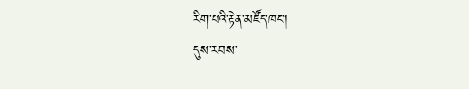རིག་པའི་རྟེན་མཛོད་ཁང་།
དུས་རབས་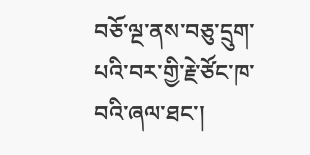བཅོ་ལྔ་ནས་བཅུ་དྲུག་པའི་བར་གྱི་རྗེ་ཙོང་ཁ་བའི་ཞལ་ཐང་།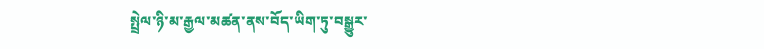སྤྲེལ་ཉི་མ་རྒྱལ་མཚན་ནས་བོད་ཡིག་ཏུ་བསྒྱུར་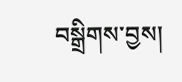བསྒྲིགས་བྱས།